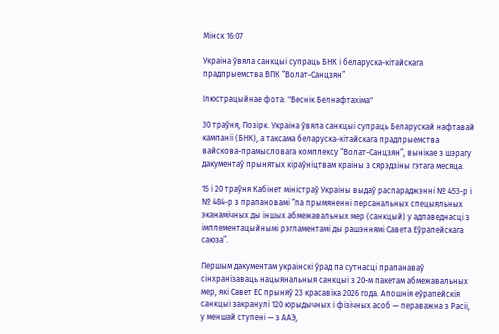Мінск 16:07

Украіна ўвяла санкцыі супраць БНК і беларуска-кітайскага прадпрыемства ВПК “Волат-Санцзян”

Ілюстрацыйнае фота: "Веснік Белнафтахіма"

30 траўня, Позірк. Украіна ўвяла санкцыі супраць Беларускай нафтавай кампаніі (БНК), а таксама беларуска-кітайскага прадпрыемства вайскова-прамысловага комплексу “Волат-Санцзян”, вынікае з шэрагу дакументаў прынятых кіраўніцтвам краіны з сярэдзіны гэтага месяца.

15 і 20 траўня Кабінет міністраў Украіны выдаў распараджэнні № 453-р і № 484-р з прапановамі “па прымяненні персанальных спецыяльных эканамічных ды іншых абмежавальных мер (санкцый) у адпаведнасці з імплементацыйнымі рэгламентамі ды рашэннямі Савета Еўрапейскага саюза”.

Першым дакументам украінскі ўрад па сутнасці прапанаваў сінхранізаваць нацыянальныя санкцыі з 20-м пакетам абмежавальных мер, які Савет ЕС прыняў 23 красавіка 2026 года. Апошнія еўрапейскія санкцыі закранулі 120 юрыдычных і фізічных асоб — пераважна з Расіі, у меншай ступені — з ААЭ,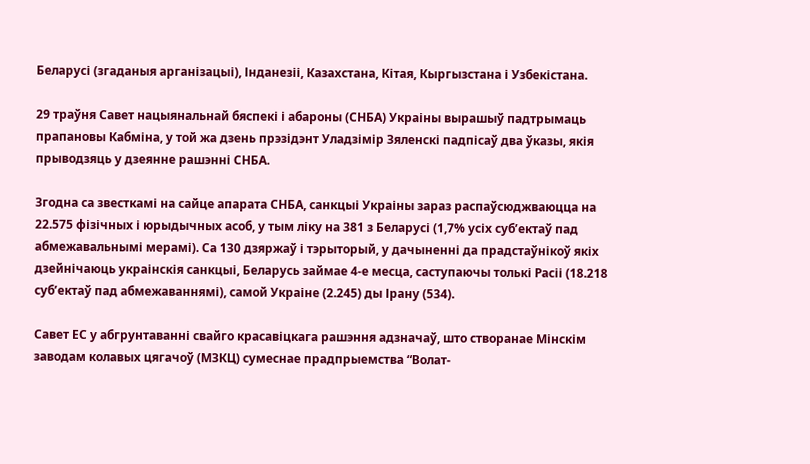Беларусі (згаданыя арганізацыі), Інданезіі, Казахстана, Кітая, Кыргызстана і Узбекістана.

29 траўня Савет нацыянальнай бяспекі і абароны (СНБА) Украіны вырашыў падтрымаць прапановы Кабміна, у той жа дзень прэзідэнт Уладзімір Зяленскі падпісаў два ўказы, якія прыводзяць у дзеянне рашэнні СНБА.

Згодна са звесткамі на сайце апарата СНБА, санкцыі Украіны зараз распаўсюджваюцца на 22.575 фізічных і юрыдычных асоб, у тым ліку на 381 з Беларусі (1,7% усіх суб’ектаў пад абмежавальнымі мерамі). Са 130 дзяржаў і тэрыторый, у дачыненні да прадстаўнікоў якіх дзейнічаюць украінскія санкцыі, Беларусь займае 4-е месца, саступаючы толькі Расіі (18.218 суб’ектаў пад абмежаваннямі), самой Украіне (2.245) ды Ірану (534).

Савет ЕС у абгрунтаванні свайго красавіцкага рашэння адзначаў, што створанае Мінскім заводам колавых цягачоў (МЗКЦ) сумеснае прадпрыемства “Волат-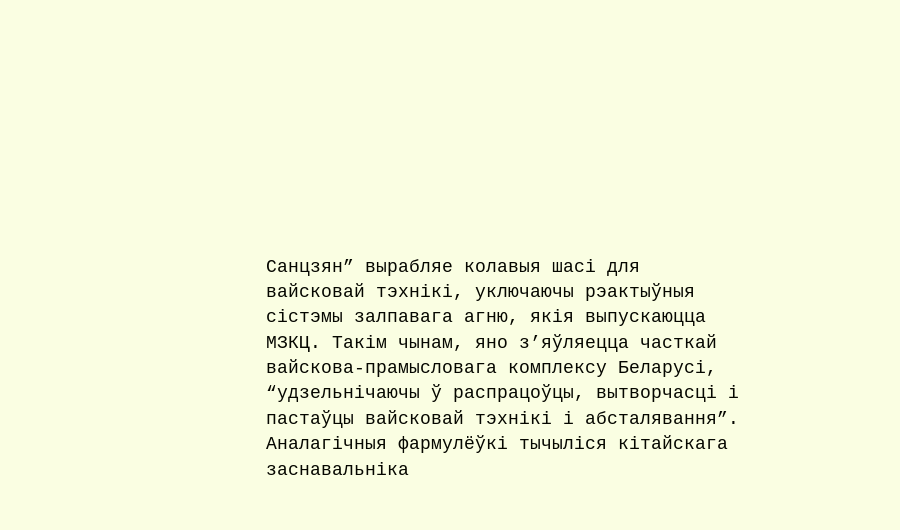Санцзян” вырабляе колавыя шасі для вайсковай тэхнікі, уключаючы рэактыўныя сістэмы залпавага агню, якія выпускаюцца МЗКЦ. Такім чынам, яно з’яўляецца часткай вайскова-прамысловага комплексу Беларусі, “удзельнічаючы ў распрацоўцы, вытворчасці і пастаўцы вайсковай тэхнікі і абсталявання”. Аналагічныя фармулёўкі тычыліся кітайскага заснавальніка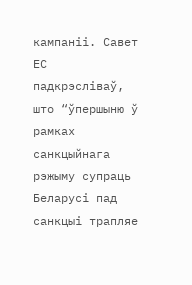кампаніі. Савет ЕС падкрэсліваў, што “ўпершыню ў рамках санкцыйнага рэжыму супраць Беларусі пад санкцыі трапляе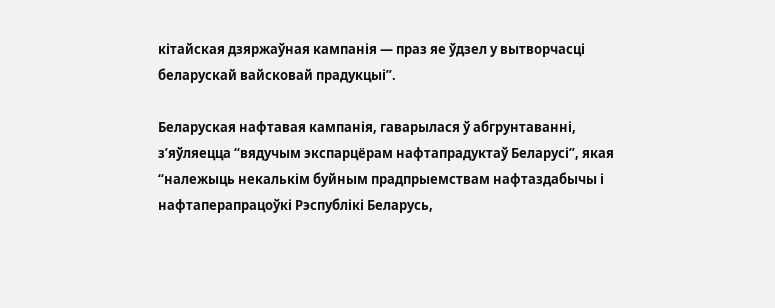кітайская дзяржаўная кампанія — праз яе ўдзел у вытворчасці беларускай вайсковай прадукцыі”.

Беларуская нафтавая кампанія, гаварылася ў абгрунтаванні, з’яўляецца “вядучым экспарцёрам нафтапрадуктаў Беларусі”, якая “належыць некалькім буйным прадпрыемствам нафтаздабычы і нафтаперапрацоўкі Рэспублікі Беларусь,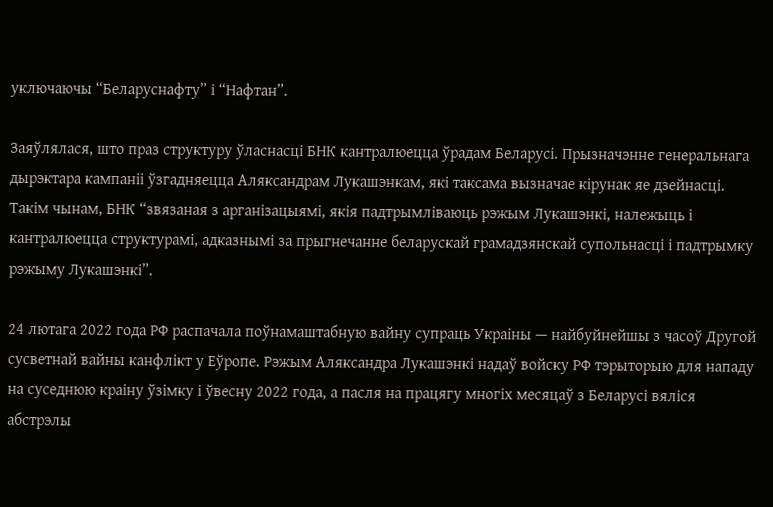уключаючы “Беларуснафту” і “Нафтан”.

Заяўлялася, што праз структуру ўласнасці БНК кантралюецца ўрадам Беларусі. Прызначэнне генеральнага дырэктара кампаніі ўзгадняецца Аляксандрам Лукашэнкам, які таксама вызначае кірунак яе дзейнасці. Такім чынам, БНК “звязаная з арганізацыямі, якія падтрымліваюць рэжым Лукашэнкі, належыць і кантралюецца структурамі, адказнымі за прыгнечанне беларускай грамадзянскай супольнасці і падтрымку рэжыму Лукашэнкі”.

24 лютага 2022 года РФ распачала поўнамаштабную вайну супраць Украіны — найбуйнейшы з часоў Другой сусветнай вайны канфлікт у Еўропе. Рэжым Аляксандра Лукашэнкі надаў войску РФ тэрыторыю для нападу на суседнюю краіну ўзімку і ўвесну 2022 года, а пасля на працягу многіх месяцаў з Беларусі вяліся абстрэлы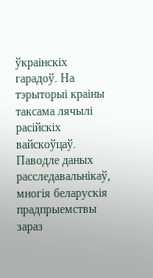ўкраінскіх гарадоў. На тэрыторыі краіны таксама лячылі расійскіх вайскоўцаў. Паводле даных расследавальнікаў, многія беларускія прадпрыемствы зараз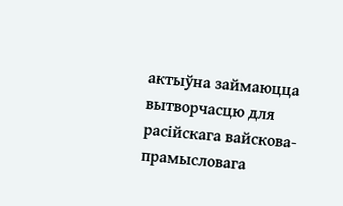актыўна займаюцца вытворчасцю для расійскага вайскова-прамысловага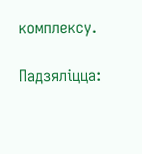комплексу.

Падзяліцца: